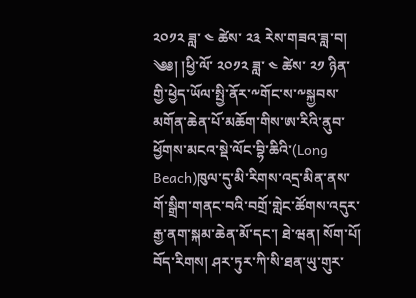༢༠༡༢ ཟླ་ ༤ ཚེས་ ༢༣ རེས་གཟའ་ཟླ་བ།
༄༅། །ཕྱི་ལོ་ ༢༠༡༢ ཟླ་ ༤ ཚེས་ ༢༡ ཉིན་གྱི་ཕྱེད་ཡོལ་སྤྱི་ནོར་༸གོང་ས་༸སྐྱབས་མགོན་ཆེན་པོ་མཆོག་གིས་ཨ་རིའི་ནུབ་ཕྱོགས་མངའ་སྡེ་ལོང་བྷི་ཆིའི་(Long Beach)ཁུལ་དུ་མི་རིགས་འདྲ་མིན་ནས་གོ་སྒྲིག་གནང་བའི་བགྲོ་གླེང་ཚོགས་འདུར་རྒྱ་ནག་སྐམ་ཆེན་མོ་དང་། ཐེ་ཝན། སོག་པོ། བོད་རིགས། ཤར་ཏུར་ཀི་སི་ཐན་ཡུ་གུར་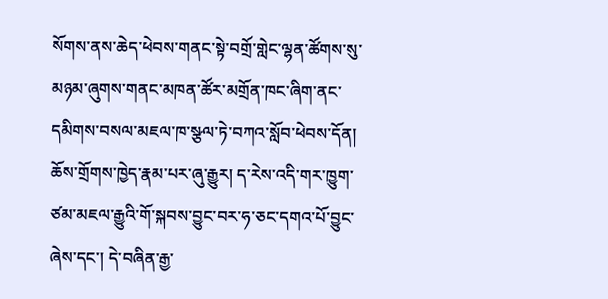སོགས་ནས་ཆེད་ཕེབས་གནང་སྟེ་བགྲོ་གླེང་ལྷན་ཚོགས་སུ་མཉམ་ཞུགས་གནང་མཁན་ཚོར་མགྲོན་ཁང་ཞིག་ནང་དམིགས་བསལ་མཇལ་ཁ་སྩལ་ཏེ་བཀའ་སློབ་ཕེབས་དོན། ཆོས་གྲོགས་ཁྱེད་རྣམ་པར་ཞུ་རྒྱུར། ད་རེས་འདི་གར་ཁྱུག་ཙམ་མཇལ་རྒྱུའི་གོ་སྐབས་བྱུང་བར་ཧ་ཅང་དགའ་པོ་བྱུང་ཞེས་དང་། དེ་བཞིན་རྒྱ་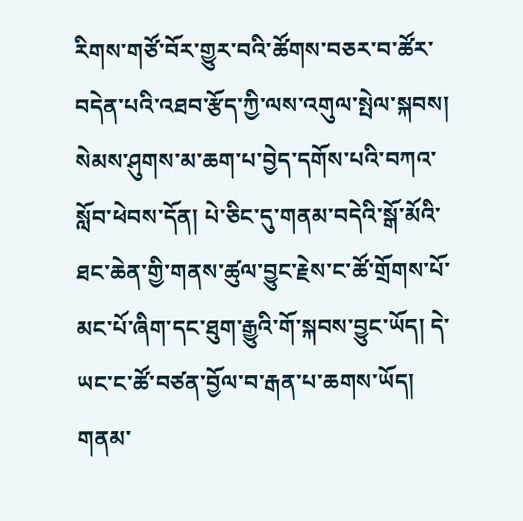རིགས་གཙོ་བོར་གྱུར་བའི་ཚོགས་བཅར་བ་ཚོར་བདེན་པའི་འཐབ་རྩོད་ཀྱི་ལས་འགུལ་སྤེལ་སྐབས། སེམས་ཤུགས་མ་ཆག་པ་བྱེད་དགོས་པའི་བཀའ་སློབ་ཕེབས་དོན། པེ་ཅིང་དུ་གནམ་བདེའི་སྒོ་མོའི་ཐང་ཆེན་གྱི་གནས་ཚུལ་བྱུང་རྗེས་ང་ཚོ་གྲོགས་པོ་མང་པོ་ཞིག་དང་ཐུག་རྒྱུའི་གོ་སྐབས་བྱུང་ཡོད། དེ་ཡང་ང་ཚོ་བཙན་བྱོལ་བ་རྒན་པ་ཆགས་ཡོད། གནམ་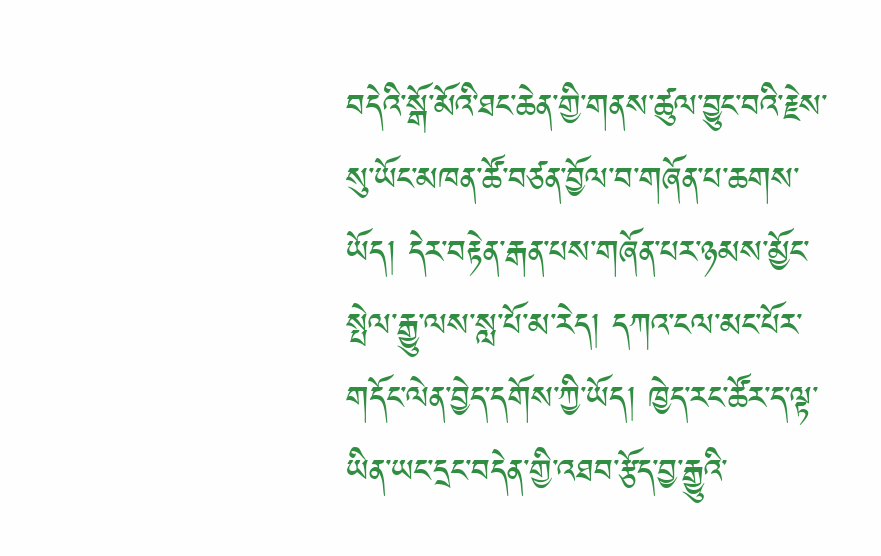བདེའི་སྒོ་མོའི་ཐང་ཆེན་གྱི་གནས་ཚུལ་བྱུང་བའི་རྗེས་སུ་ཡོང་མཁན་ཚོ་བཙན་བྱོལ་བ་གཞོན་པ་ཆགས་ཡོད། དེར་བརྟེན་རྒན་པས་གཞོན་པར་ཉམས་མྱོང་སྤེལ་རྒྱུ་ལས་སླ་པོ་མ་རེད། དཀའ་ངལ་མང་པོར་གདོང་ལེན་བྱེད་དགོས་ཀྱི་ཡོད། ཁྱེད་རང་ཚོར་ད་ལྟ་ཡིན་ཡང་དྲང་བདེན་གྱི་འཐབ་རྩོད་བྱ་རྒྱུའི་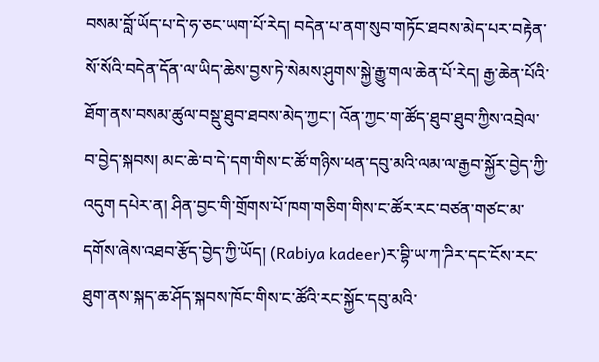བསམ་བློ་ཡོད་པ་དེ་ཧ་ཅང་ཡག་པོ་རེད། བདེན་པ་ནག་སུབ་གཏོང་ཐབས་མེད་པར་བརྟེན་སོ་སོའི་བདེན་དོན་ལ་ཡིད་ཆེས་བྱས་ཏེ་སེམས་ཤུགས་སྐྱེ་རྒྱུ་གལ་ཆེན་པོ་རེད། རྒྱ་ཆེན་པོའི་ཐོག་ནས་བསམ་ཚུལ་བསྡུ་ཐུབ་ཐབས་མེད་ཀྱང་། འོན་ཀྱང་ག་ཚོད་ཐུབ་ཐུབ་ཀྱིས་འབྲེལ་བ་བྱེད་སྐབས། མང་ཆེ་བ་དེ་དག་གིས་ང་ཚོ་གཉིས་ཕན་དབུ་མའི་ལམ་ལ་རྒྱབ་སྐྱོར་བྱེད་ཀྱི་འདུག དཔེར་ན། ཤིན་བྱང་གི་གྲོགས་པོ་ཁག་གཅིག་གིས་ང་ཚོར་རང་བཙན་གཙང་མ་དགོས་ཞེས་འཐབ་རྩོད་བྱེད་ཀྱི་ཡོད། (Rabiya kadeer)ར་བྷི་ཡ་ཀ་ཌིར་དང་ངོས་རང་ཐུག་ནས་སྐད་ཆ་ཤོད་སྐབས་ཁོང་གིས་ང་ཚོའི་རང་སྐྱོང་དབུ་མའི་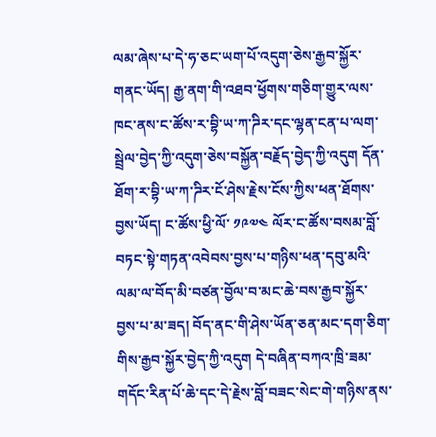ལམ་ཞེས་པ་དེ་ཧ་ཅང་ཡག་པོ་འདུག་ཅེས་རྒྱབ་སྐྱོར་གནང་ཡོད། རྒྱ་ནག་གི་འཐབ་ཕྱོགས་གཅིག་གྱུར་ལས་ཁང་ནས་ང་ཚོས་ར་བྷི་ཡ་ཀ་ཌིར་དང་ལྷན་ངན་པ་ལག་སྦྲེལ་བྱེད་ཀྱི་འདུག་ཅེས་བསྐྱོན་བརྗོད་བྱེད་ཀྱི་འདུག དོན་ཐོག་ར་བྷི་ཡ་ཀ་ཌིར་ངོ་ཤེས་རྗེས་ངོས་ཀྱིས་ཕན་ཐོགས་བྱས་ཡོད། ང་ཚོས་ཕྱི་ལོ་ ༡༩༧༤ ལོར་ང་ཚོས་བསམ་བློ་བཏང་སྟེ་གཏན་འབེབས་བྱས་པ་གཉིས་ཕན་དབུ་མའི་ལམ་ལ་བོད་མི་བཙན་བྱོལ་བ་མང་ཆེ་བས་རྒྱབ་སྐྱོར་བྱས་པ་མ་ཟད། བོད་ནང་གི་ཤེས་ཡོན་ཅན་མང་དག་ཅིག་གིས་རྒྱབ་སྐྱོར་བྱེད་ཀྱི་འདུག དེ་བཞིན་བཀའ་ཁྲི་ཟམ་གདོང་རིན་པོ་ཆེ་དང་དེ་རྗེས་བློ་བཟང་སེང་གེ་གཉིས་ནས་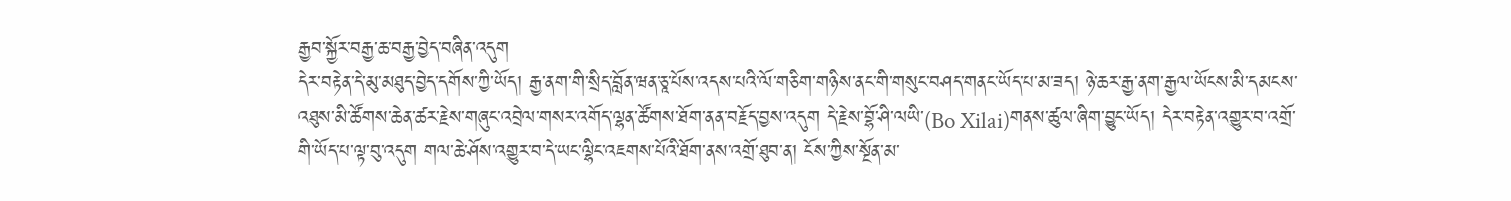རྒྱབ་སྐྱོར་བརྒྱ་ཆ་བརྒྱ་བྱེད་བཞིན་འདུག
དེར་བརྟེན་དེ་མུ་མཐུད་བྱེད་དགོས་ཀྱི་ཡོད། རྒྱ་ནག་གི་སྲིད་བློན་ཝན་ཅཱ་པོས་འདས་པའི་ལོ་གཅིག་གཉིས་ནང་གི་གསུང་བཤད་གནང་ཡོད་པ་མ་ཟད། ཉེ་ཆར་རྒྱ་ནག་རྒྱལ་ཡོངས་མི་དམངས་འཐུས་མི་ཚོགས་ཆེན་ཚར་རྗེས་གཞུང་འབྲེལ་གསར་འགོད་ལྷན་ཚོགས་ཐོག་ནན་བརྗོད་བྱས་འདུག དེ་རྗེས་བྷོ་ཤི་ལཡི་(Bo Xilai)གནས་ཚུལ་ཞིག་བྱུང་ཡོད། དེར་བརྟེན་འགྱུར་བ་འགྲོ་གི་ཡོད་པ་ལྟ་བུ་འདུག གལ་ཆེ་ཤོས་འགྱུར་བ་དེ་ཡང་ལྷིང་འཇགས་པོའི་ཐོག་ནས་འགྲོ་ཐུབ་ན། ངོས་ཀྱིས་སྔོན་མ་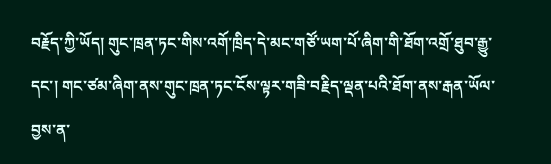བརྗོད་ཀྱི་ཡོད། གུང་ཁྲན་ཏང་གིས་འགོ་ཁྲིད་དེ་མང་གཙོ་ཡག་པོ་ཞིག་གི་ཐོག་འགྲོ་ཐུབ་རྒྱུ་དང་། གང་ཙམ་ཞིག་ནས་གུང་ཁྲན་ཏང་ངོས་ལྟར་གཟི་བརྗིད་ལྡན་པའི་ཐོག་ནས་རྒན་ཡོལ་བྱས་ན་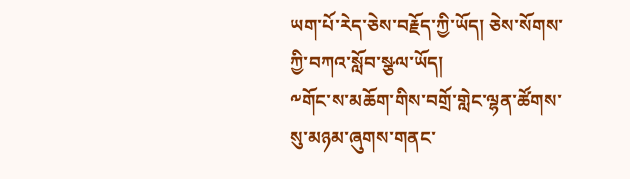ཡག་པོ་རེད་ཅེས་བརྗོད་ཀྱི་ཡོད། ཅེས་སོགས་ཀྱི་བཀའ་སློབ་སྩལ་ཡོད།
༸གོང་ས་མཆོག་གིས་བགྲོ་གླེང་ལྷན་ཚོགས་སུ་མཉམ་ཞུགས་གནང་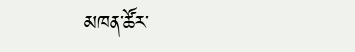མཁན་ཚོར་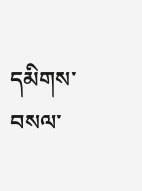དམིགས་བསལ་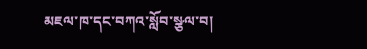མཇལ་ཁ་དང་བཀའ་སློབ་སྩལ་བ།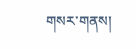གསར་གནས།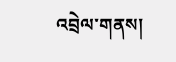འབྲེལ་གནས།